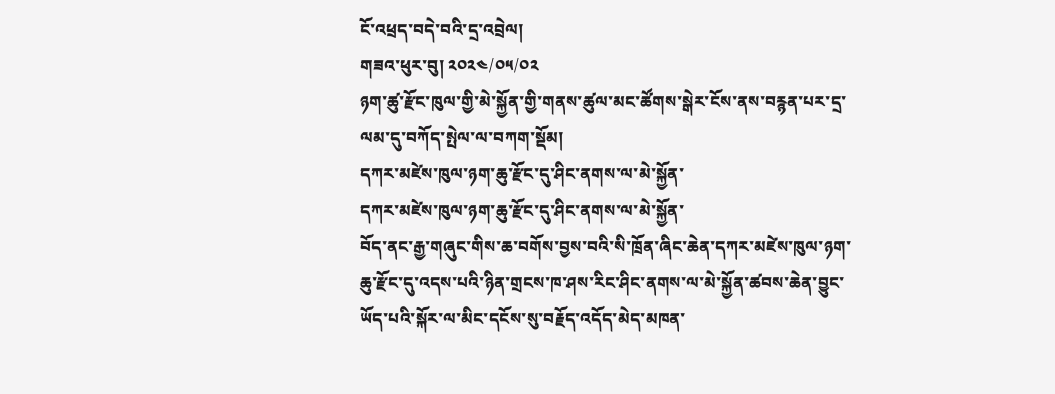ངོ་འཕྲད་བདེ་བའི་དྲ་འབྲེལ།
གཟའ་ཕུར་བུ། ༢༠༢༤/༠༥/༠༢
ཉག་ཚུ་རྫོང་ཁུལ་གྱི་མེ་སྐྱོན་གྱི་གནས་ཚུལ་མང་ཚོགས་སྒེར་ངོས་ནས་བརྙན་པར་དྲ་ལམ་དུ་བཀོད་སྤེལ་ལ་བཀག་སྡོམ།
དཀར་མཛེས་ཁུལ་ཉག་ཆུ་རྫོང་དུ་ཤིང་ནགས་ལ་མེ་སྐྱོན་
དཀར་མཛེས་ཁུལ་ཉག་ཆུ་རྫོང་དུ་ཤིང་ནགས་ལ་མེ་སྐྱོན་
བོད་ནང་རྒྱ་གཞུང་གིས་ཆ་བགོས་བྱས་བའི་སི་ཁྲོན་ཞིང་ཆེན་དཀར་མཛེས་ཁུལ་ཉག་ཆུ་རྫོང་དུ་འདས་པའི་ཉིན་གྲངས་ཁ་ཤས་རིང་ཤིང་ནགས་ལ་མེ་སྐྱོན་ཚབས་ཆེན་བྱུང་ཡོད་པའི་སྐོར་ལ་མིང་དངོས་སུ་བརྗོད་འདོད་མེད་མཁན་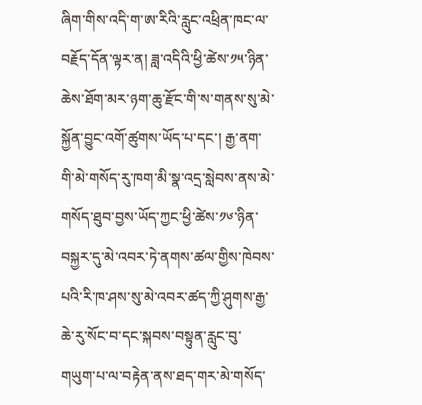ཞིག་གིས་འདི་ག་ཨ་རིའི་རླུང་འཕྲིན་ཁང་ལ་བརྗོད་དོན་ལྟར་ན། ཟླ་འདིའི་ཕྱི་ཚེས་༡༥་ཉིན་ཆེས་ཐོག་མར་ཉག་ཆུ་རྫོང་གི་ས་གནས་སུ་མེ་སྐྱོན་བྱུང་འགོ་ཚུགས་ཡོད་པ་དང་། རྒྱ་ནག་གི་མེ་གསོད་རུ་ཁག་མི་སྣ་འདྲ་སླེབས་ནས་མེ་གསོད་ཐུབ་བྱས་ཡོད་ཀྱང་ཕྱི་ཚེས་༡༦་ཉིན་བསྐྱར་དུ་མེ་འབར་ཏེ་ནགས་ཚལ་གྱིས་ཁེབས་པའི་རི་ཁ་ཤས་སུ་མེ་འབར་ཚད་ཀྱི་ཤུགས་རྒྱ་ཆེ་རུ་སོང་བ་དང་སྐབས་བསྟུན་རླུང་བུ་གཡུག་པ་ལ་བརྟེན་ནས་ཐད་གར་མེ་གསོད་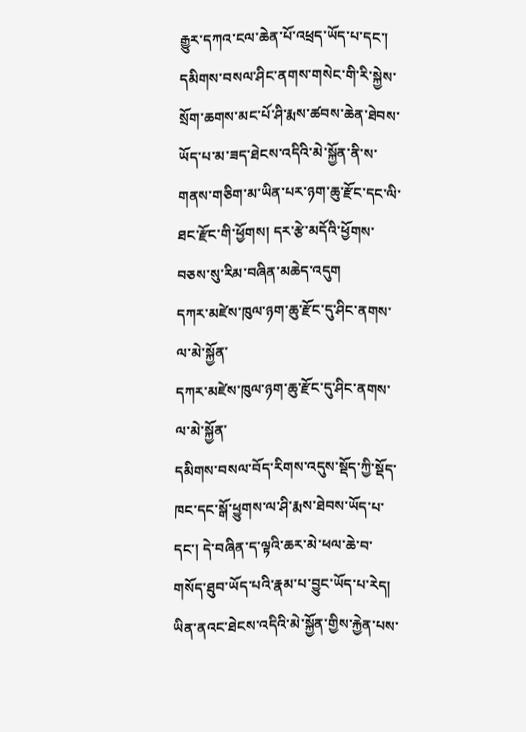རྒྱུར་དཀའ་ངལ་ཆེན་པོ་འཕྲད་ཡོད་པ་དང་། དམིགས་བསལ་ཤིང་ནགས་གསེང་གི་རི་སྐྱེས་སྲོག་ཆགས་མང་པོ་ཤི་རྨས་ཚབས་ཆེན་ཐེབས་ཡོད་པ་མ་ཟད་ཐེངས་འདིའི་མེ་སྐྱོན་ནི་ས་གནས་གཅིག་མ་ཡིན་པར་ཉག་ཆུ་རྫོང་དང་ལི་ཐང་རྫོང་གི་ཕྱོགས། དར་རྩེ་མདོའི་ཕྱོགས་བཅས་སུ་རིམ་བཞིན་མཆེད་འདུག
དཀར་མཛེས་ཁུལ་ཉག་ཆུ་རྫོང་དུ་ཤིང་ནགས་ལ་མེ་སྐྱོན་
དཀར་མཛེས་ཁུལ་ཉག་ཆུ་རྫོང་དུ་ཤིང་ནགས་ལ་མེ་སྐྱོན་
དམིགས་བསལ་བོད་རིགས་འདུས་སྡོད་ཀྱི་སྡོད་ཁང་དང་སྒོ་ཕྱུགས་ལ་ཤི་རྨས་ཐེབས་ཡོད་པ་དང་། དེ་བཞིན་ད་ལྟའི་ཆར་མེ་ཕལ་ཆེ་བ་གསོད་ཐུབ་ཡོད་པའི་རྣམ་པ་བྱུང་ཡོད་པ་རེད། ཡིན་ནའང་ཐེངས་འདིའི་མེ་སྐྱོན་གྱིས་རྐྱེན་པས་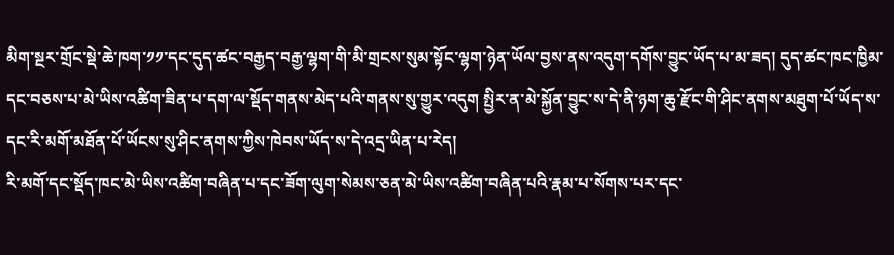མིག་སྔར་གྲོང་སྡེ་ཆེ་ཁག་༡༡་དང་དུད་ཚང་བརྒྱད་བརྒྱ་ལྷག་གི་མི་གྲངས་སུམ་སྟོང་ལྷག་ཉེན་ཡོལ་བྱས་ནས་འདུག་དགོས་བྱུང་ཡོད་པ་མ་ཟད། དུད་ཚང་ཁང་ཁྱིམ་དང་བཅས་པ་མེ་ཡིས་འཚིག་ཟིན་པ་དག་ལ་སྡོད་གནས་མེད་པའི་གནས་སུ་གྱུར་འདུག སྤྱིར་ན་མེ་སྐྱོན་བྱུང་ས་དེ་ནི་ཉག་ཆུ་རྫོང་གི་ཤིང་ནགས་མཐུག་པོ་ཡོད་ས་དང་རི་མགོ་མཐོན་པོ་ཡོངས་སུ་ཤིང་ནགས་ཀྱིས་ཁེབས་ཡོད་ས་དེ་འདྲ་ཡིན་པ་རེད།
རི་མགོ་དང་སྡོད་ཁང་མེ་ཡིས་འཚིག་བཞིན་པ་དང་ཟོག་ལུག་སེམས་ཅན་མེ་ཡིས་འཚིག་བཞིན་པའི་རྣམ་པ་སོགས་པར་དང་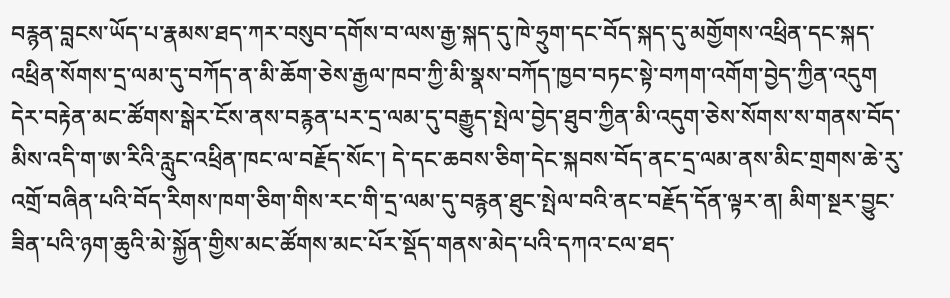བརྙན་བླངས་ཡོད་པ་རྣམས་ཐད་ཀར་བསུབ་དགོས་བ་ལས་རྒྱ་སྐད་དུ་ཁེ་ཧྲུག་དང་བོད་སྐད་དུ་མགྱོགས་འཕྲིན་དང་སྐད་འཕྲིན་སོགས་དྲ་ལམ་དུ་བཀོད་ན་མི་ཆོག་ཅེས་རྒྱལ་ཁབ་ཀྱི་མི་སྣས་བཀོད་ཁྱབ་བཏང་སྟེ་བཀག་འགོག་བྱེད་ཀྱིན་འདུག དེར་བརྟེན་མང་ཚོགས་སྒེར་ངོས་ནས་བརྙན་པར་དྲ་ལམ་དུ་བརྒྱུད་སྤེལ་བྱེད་ཐུབ་ཀྱིན་མི་འདུག་ཅེས་སོགས་ས་གནས་བོད་མིས་འདི་ག་ཨ་རིའི་རླུང་འཕྲིན་ཁང་ལ་བརྗོད་སོང་། དེ་དང་ཆབས་ཅིག་དེང་སྐབས་བོད་ནང་དྲ་ལམ་ནས་མིང་གྲགས་ཆེ་རུ་འགྲོ་བཞིན་པའི་བོད་རིགས་ཁག་ཅིག་གིས་རང་གི་དྲ་ལམ་དུ་བརྙན་ཐུང་སྤེལ་བའི་ནང་བརྗོད་དོན་ལྟར་ན། མིག་སྔར་བྱུང་ཟིན་པའི་ཉག་ཆུའི་མེ་སྐྱོན་གྱིས་མང་ཚོགས་མང་པོར་སྡོད་གནས་མེད་པའི་དཀའ་ངལ་ཐད་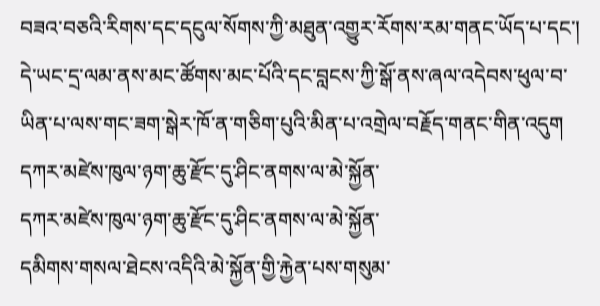བཟའ་བཅའི་རིགས་དང་དངུལ་སོགས་ཀྱི་མཐུན་འགྱུར་རོགས་རམ་གནང་ཡོད་པ་དང་། དེ་ཡང་དྲ་ལམ་ནས་མང་ཚོགས་མང་པོའི་དང་བླངས་ཀྱི་སྒོ་ནས་ཞལ་འདེབས་ཕུལ་བ་ཡིན་པ་ལས་གང་ཟག་སྒེར་ཁོ་ན་གཅིག་པུའི་མིན་པ་འགྲེལ་བརྗོད་གནང་གིན་འདུག
དཀར་མཛེས་ཁུལ་ཉག་ཆུ་རྫོང་དུ་ཤིང་ནགས་ལ་མེ་སྐྱོན་
དཀར་མཛེས་ཁུལ་ཉག་ཆུ་རྫོང་དུ་ཤིང་ནགས་ལ་མེ་སྐྱོན་
དམིགས་གསལ་ཐེངས་འདིའི་མེ་སྐྱོན་གྱི་རྐྱེན་པས་གསུམ་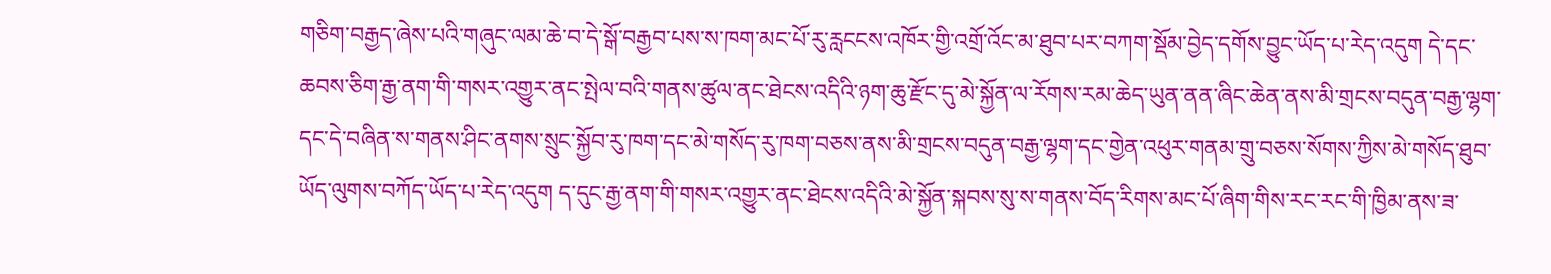གཅིག་བརྒྱད་ཞེས་པའི་གཞུང་ལམ་ཆེ་བ་དེ་སྒོ་བརྒྱབ་པས་ས་ཁག་མང་པོ་རུ་རླངངས་འཁོར་གྱི་འགྲོ་འོང་མ་ཐུབ་པར་བཀག་སྡོམ་བྱེད་དགོས་བྱུང་ཡོད་པ་རེད་འདུག དེ་དང་ཆབས་ཅིག་རྒྱ་ནག་གི་གསར་འགྱུར་ནང་སྤེལ་བའི་གནས་ཚུལ་ནང་ཐེངས་འདིའི་ཉག་ཆུ་རྫོང་དུ་མེ་སྐྱོན་ལ་རོགས་རམ་ཆེད་ཡུན་ནན་ཞིང་ཆེན་ནས་མི་གྲངས་བདུན་བརྒྱ་ལྷག་དང་དེ་བཞིན་ས་གནས་ཤིང་ནགས་སྲུང་སྐྱོབ་རུ་ཁག་དང་མེ་གསོད་རུ་ཁག་བཅས་ནས་མི་གྲངས་བདུན་བརྒྱ་ལྷག་དང་གྱེན་འཕུར་གནམ་གྲུ་བཅས་སོགས་ཀྱིས་མེ་གསོད་ཐུབ་ཡོད་ལུགས་བཀོད་ཡོད་པ་རེད་འདུག ད་དུང་རྒྱ་ནག་གི་གསར་འགྱུར་ནང་ཐེངས་འདིའི་མེ་སྐྱོན་སྐབས་སུ་ས་གནས་བོད་རིགས་མང་པོ་ཞིག་གིས་རང་རང་གི་ཁྱིམ་ནས་ཟ་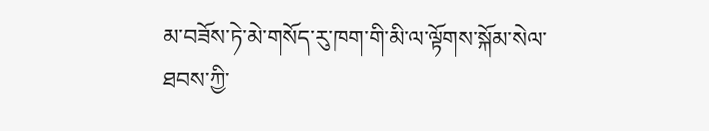མ་བཟོས་ཏེ་མེ་གསོད་རུ་ཁག་གི་མི་ལ་ལྟོགས་སྐོམ་སེལ་ཐབས་ཀྱི་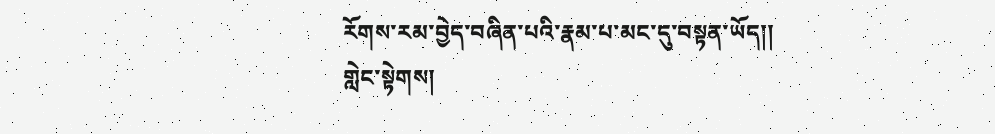རོགས་རམ་བྱེད་བཞིན་པའི་རྣམ་པ་མང་དུ་བསྟན་ཡོད།།
གླེང་སྟེགས།